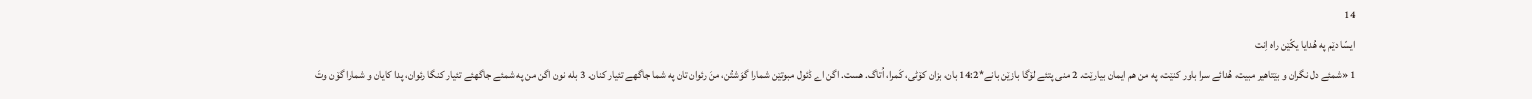14
ایسّا دێم په هُدایا یکّێن راه اِنت
1 «شمئے دل نگران و بێتاهیر مبیت، هُدائے سرا باور کنێت، په من هم ایمان بیارێت. 2 منی پتئے لۆگا بازێن بانے*14:2 بان، بزان کۆٹی، کَمرا، اُتاگ. هست. اگن اے ڈئول مبوتێن شمارا گوَشتُن، منَ رئوان تان په شما جاگهے تئیار کنان. 3 بله نون اگن من په شمئے جاگهئے تئیار کنگا رئوان، پدا کایان و شمارا گۆن وتَ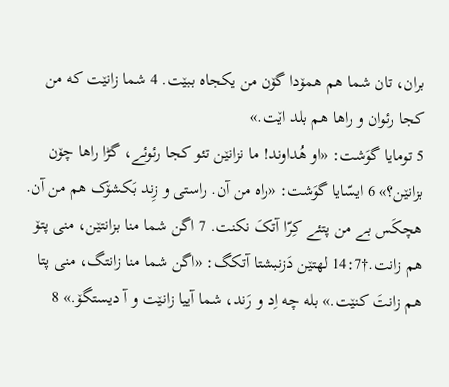بران، تان شما هم همۆدا گۆن من یکجاه ببێت. 4 شما زانێت که من کجا رئوان و راها هم بلد اێت.»
5 تومایا گوَشت: «او هُداوند! ما نزانێن تئو کجا رئوئے، گڑا راها چۆن بزانێن؟» 6 ایسّایا گوَشت: «راه من آن. راستی و زِند بَکشۆک هم من آن. هچکَس بے من پتئے کِرّا آتکَ نکنت. 7 اگن شما منا بزانتێن، منی پتۆ هم زانت.†14:7 لهتێن دَزنبشتا آتکگ: «اگن شما منا زانتگ، منی پتا هم زانتَ کنێت.» بله چه اِد و رَند، شما آییا زانێت و آ دیستگۆ.» 8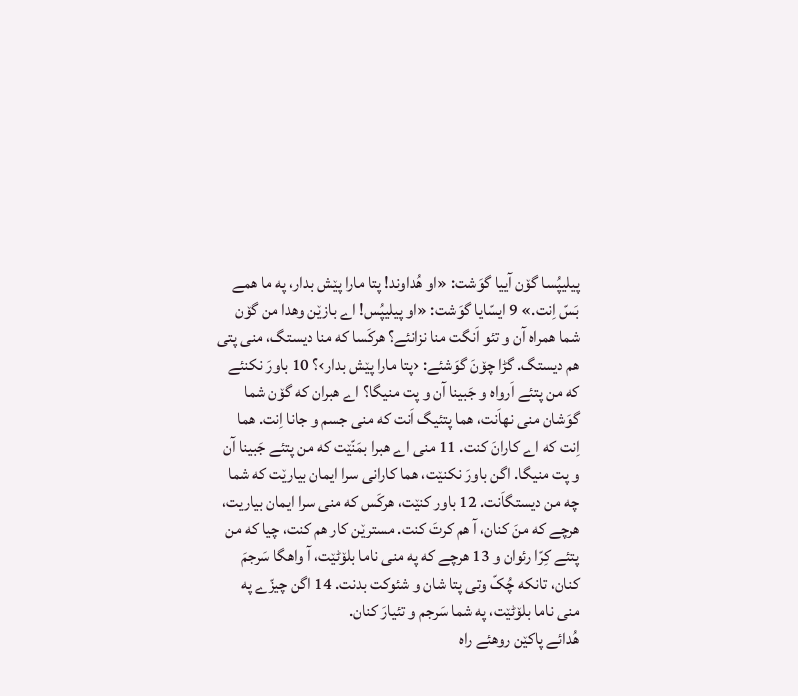پیلیپُسا گۆن آییا گوَشت: «او هُداوند! پتا مارا پێش بدار، په ما همے بَسّ اِنت.» 9 ایسّایا گوَشت: «او پیلیپُس! اے بازێن وهدا من گۆن شما همراه آن و تئو اَنگت منا نزانئے؟ هرکَسا که منا دیستگ، منی پتی هم دیستگ. گڑا چۆنَ گوَشئے: ‹پتا مارا پێش بدار›؟ 10 باورَ نکنئے که من پتئے اَرواه و جَبینا آن و پت منیگا؟ اے هبران که گۆن شما گوَشان منی نهاَنت، هما پتئیگ اَنت که منی جسم و جانا اِنت. هما اِنت که اے کارانَ کنت. 11 منی اے هبرا بمَنّێت که من پتئے جَبینا آن و پت منیگا. اگن باورَ نکنێت، هما کارانی سرا ایمان بیارێت که شما چه من دیستگاَنت. 12 باور کنێت، هرکَس که منی سرا ایمان بیاریت، هرچے که منَ کنان، آ هم کرتَ کنت. مسترێن کار هم کنت، چیا که من پتئے کِرّا رئوان و 13 هرچے که په منی ناما بلۆٹێت، آ واهگا سَرجمَ کنان، تانکه چُکّ وتی پتا شان و شئوکت بدنت. 14 اگن چیزّے په منی ناما بلۆٹێت، په شما سَرجم و تئیارَ کنان.
هُدائے پاکێن روهئے راه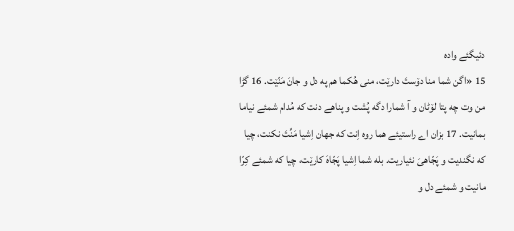دئیگئے واده
15 «اگن شما منا دۆستَ دارێت، منی هُکما هم په دل و جانَ مَنّێت. 16 گڑا من وت چه پتا لۆٹان و آ شمارا دگه پُشت و پناهے دنت که مُدام شمئے نیاما بمانیت. 17 بزان اے راستیئے هما روه اِنت که جهان اِشیا مَنِّتَ نکنت، چیا که نگندیت و پَجّاهیَ نئیاریت. بله شما اِشیا پَجّاهَ کارێت، چیا که شمئے کِرّا مانیت و شمئے دل و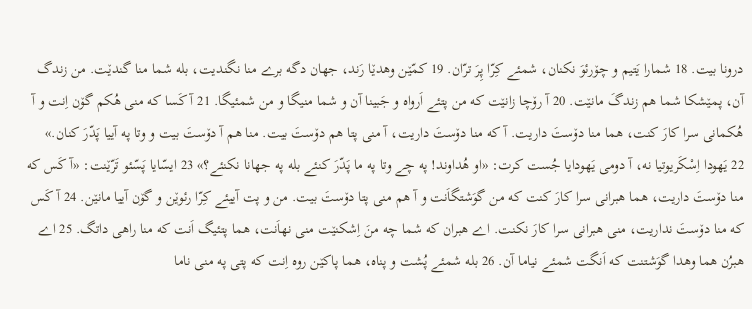درونا بیت. 18 شمارا یَتیم و چۆرئوَ نکنان، شمئے کِرّا پِرَ ترّان. 19 کمّێن وهدێا رَند، جهان دگه برے منا نگندیت، بله شما منا گندێت. من زندگ آن، پمێشکا شما هم زندگَ مانێت. 20 آ رۆچا زانێت که من پتئے اَرواه و جَبینا آن و شما منیگا و من شمئیگا. 21 آ کَسا که منی هُکم گۆن اِنت و آ هُکمانی سرا کارَ کنت، هما منا دۆستَ داریت. آ که منا دۆستَ داریت، آ منی پتا هم دۆستَ بیت. منا هم آ دۆستَ بیت و وتا په آییا پَدّرَ کنان.»
22 یَهودا اِسْکَریوتیا نه، آ دومی یَهودایا جُست کرت: «او هُداوند! په چے وتا په ما پَدّرَ کنئے بله په جهانا نکنئے؟» 23 ایسّایا پَسّئو تَرّێنت: «آ کَس که منا دۆستَ داریت، هما هبرانی سرا کارَ کنت که من گوَشتگاَنت و آ هم منی پتا دۆستَ بیت. من و پت آییئے کِرّا رئوێن و گۆن آییا مانێن. 24 آ کَس که منا دۆستَ نداریت، منی هبرانی سرا کارَ نکنت. اے هبران که شما چه منَ اِشکنێت منی نهاَنت، هما پتئیگ اَنت که منا راهی داتگ. 25 اے هبرُن هما وهدا گوَشتنت که اَنگت شمئے نیاما آن. 26 بله شمئے پُشت و پناه، هما پاکێن روه اِنت که پتی په منی ناما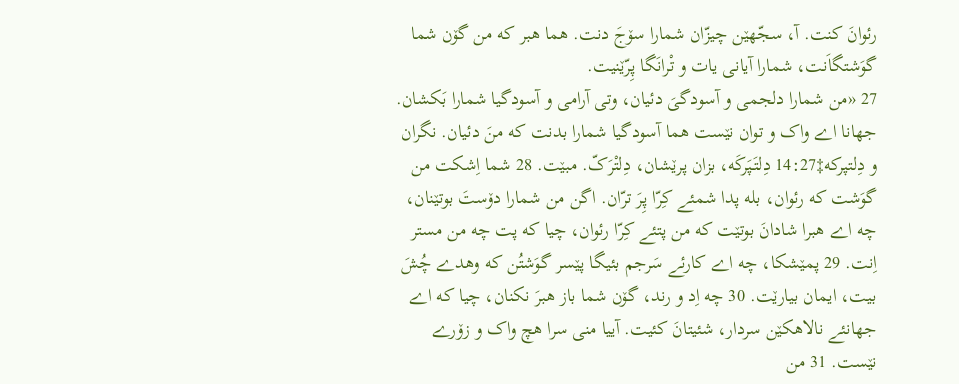رئوانَ کنت. آ، سجّهێن چیزّان شمارا سۆجَ دنت. هما هبر که من گۆن شما گوَشتگاَنت، شمارا آیانی یات و تْرانَگا پِرّێنیت.
27 «من شمارا دلجمی و آسودگیَ دئیان، وتی آرامی و آسودگیا شمارا بَکشان. جهانا اے واک و توان نێست هما آسودگیا شمارا بدنت که منَ دئیان. نگران و دِلتپرکه‡14:27 دِلتَپَرکَه، بزان پرێشان، دِلتْرَکّ. مبێت. 28 شما اِشکت من گوَشت که رئوان، بله پدا شمئے کِرّا پِرَ ترّان. اگن من شمارا دۆستَ بوتێنان، چه اے هبرا شادانَ بوتێت که من پتئے کِرّا رئوان، چیا که پت چه من مستر اِنت. 29 پمێشکا، چه اے کارئے سَرجم بئیگا پێسر گوَشتُن که وهدے چُشَ بیت، ایمان بیارێت. 30 چه اِد و رند، گۆن شما باز هبرَ نکنان، چیا که اے جهانئے نالاهکێن سردار، شئیتانَ کئیت. آییا منی سرا هچ واک و زۆرے نێست. 31 من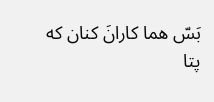بَسّ هما کارانَ کنان که پتا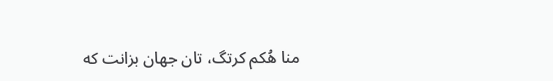منا هُکم کرتگ، تان جهان بزانت که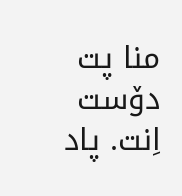منا پت دۆست اِنت. پاد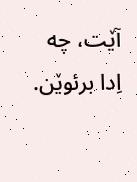آێت، چه اِدا برئوێن.